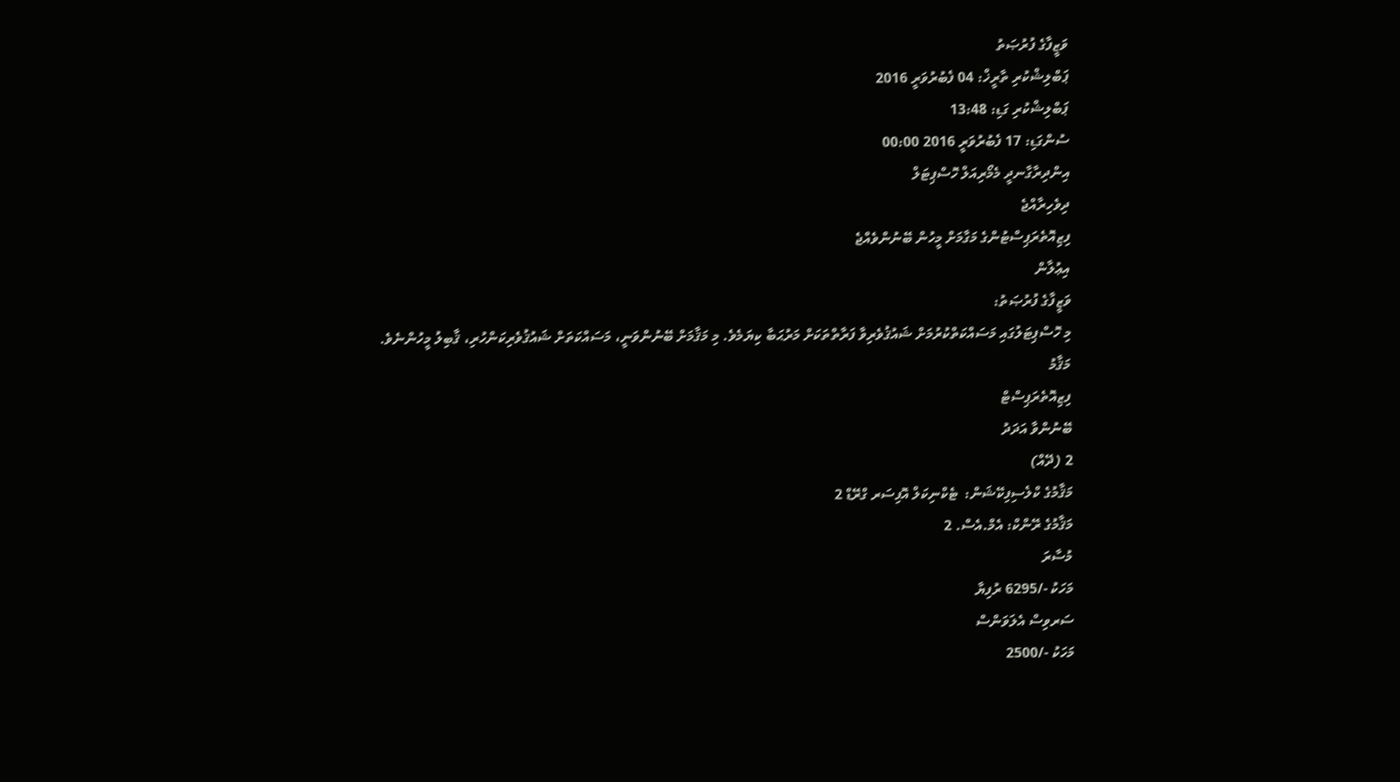ވަޒީފާގެ ފުރުޞަތު
ޕަބްލިޝްކުރި ތާރީޚް: 04 ފެބުރުވަރީ 2016
ޕަބްލިޝްކުރި ގަޑި: 13:48
ސުންގަޑި: 17 ފެބުރުވަރީ 2016 00:00
އިންދިރާގާނދީ މެމޯރިއަލް ހޮސްޕިޓަލް
ދިވެހިރާއްޖެ
ފިޒިއޮތެރަޕިސްޓުންގެ މަގާމަށް މީހުން ބޭނުންވެއްޖެ
އިޢުލާން
ވަޒީފާގެ ފުރުޞަތު:
މި ހޮސްޕިޓަލުގައި މަސައްކަތްކުރުމަށް ޝައުޤުވެރިވާ ފަރާތްތަކަށް މަރުޙަބާ ކިޔަމެވެ. މި މަޤާމަށް ބޭނުންވަނީ، މަސައްކަތަށް ޝައުޤުވެރިކަންހުރި، ޤާބިލު މީހުންނެވެ.
މަޤާމު
ފިޒިއޮތެރަޕިސްޓް
ބޭނުންވާ އަދަދު
2 (ދޭއް)
މަޤާމުގެ ކްލެސިފިކޭޝަން:  ޓެކްނިކަލް އޮފިސަރ ގްރޭޑް 2
މަޤާމުގެ ރޭންކް: އެމް.އެސް. 2
މުސާރަ
މަހަކު -/6295 ރުފިޔާ
ސަރވިސް އެލަވަންސް
މަހަކު -/2500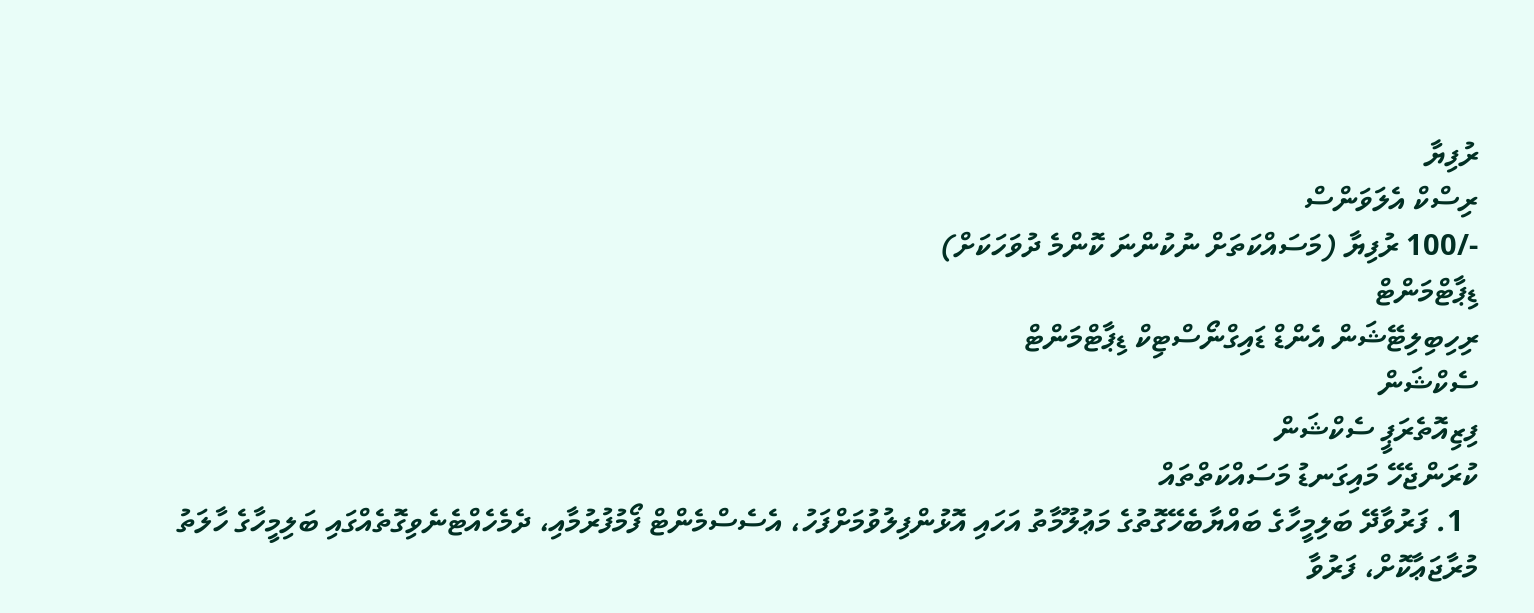ރުފިޔާ
ރިސްކް އެލަވަންސް
-/100 ރުފިޔާ (މަސައްކަތަށް ނުކުންނަ ކޮންމެ ދުވަހަކަށް)
ޑިޕާޓްމަންޓް
ރިހިބިލިޓޭޝަން އެންޑް ޑައިގްނޯސްޓިކް ޑިޕާޓްމަންޓް
ސެކްޝަން
ފިޒިއޮތެރަޕީ ސެކްޝަން
ކުރަންޖެހޭ މައިގަނޑު މަސައްކަތްތައް
  1. ފަރުވާދޭ ބަލިމީހާގެ ބައްޔާބެހޭގޮތުގެ މަޢުލޫމާތު އަހައި އޮޅުންފިލުވުމަށްފަހު، އެސެސްމެންޓް ފޯމުފުރުމާއި، ދެމެހެއްޓެނެވިގޮތެއްގައި ބަލިމީހާގެ ހާލަތު މުރާޖަޢާކޮށް، ފަރުވާ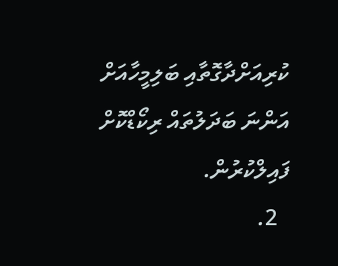ކުރިއަށްދާގޮތާއި ބަލިމީހާއަށް އަންނަ ބަދަލުތައް ރިކޯޑްކޮށް ފައިލްކުރުން.
  2.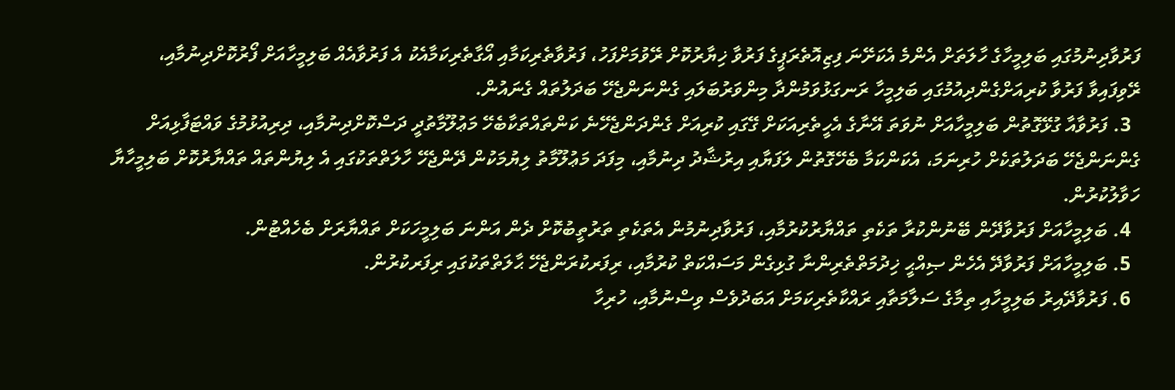ފަރުވާދިނުމުގައި ބަލިމީހާގެ ހާލަތަށް އެންމެ އެކަށޭނަ ފިޒިއޮތެރަޕީގެ ފަރުވާ ޚިޔާރުކޮށް ރޭވުމަށްފަހު، ފަރުވާތެރިކަމާއި އޯގާތެރިކަމާއެކު އެ ފަރުވާއެއް ބަލިމީހާއަށް ފޯރުކޮށްދިނުމާއި، ރޭވިފައިވާ ފަރުވާ ކުރިއަށްގެންދިއުމުގައި ބަލިމީހާ ރަނގަޅުވަމުންދާ މިންވަރުބަލައި ގެންނަންޖެހޭ ބަދަލުތައް ގެނައުން.
  3. ފަރުވާއާ ގުޅޭގޮތުން ބަލިމީހާއަށް ނުވަތަ އޭނާގެ އެހީތެރިއަކަށް ގޭގައި ކުރިއަށް ގެންދަންޖެހޭނެ ކަންތައްތަކާބެހޭ މަޢުލޫމާތުދީ ދަސްކޮށްދިނުމާއި، ދިރިއުޅުމުގެ ވައްޓަފާޅިއަށް ގެންނަންޖެހޭ ބަދަލުތަކެށް ހުރިނަމަ، އެކަންކަމާ ބެހޭގޮތުން ލަފަޔާއި އިރުޝާދު ދިނުމާއި، މިފަދަ މަޢުލޫމާތު ލިޔުމަކުން ދޭންޖެހޭ ހާލަތްތަކުގައި އެ ލިޔުންތައް ތައްޔާރުކޮށް ބަލިމީހާޔާ ހަވާލުކުރުން.
  4. ބަލިމީހާއަށް ފަރުވާދޭން ބޭނުންކުރާ ތަކެތި ތައްޔާރުކުރުމާއި، ފަރުވާދިނުމުން އެތަކެތި ތަރުތީބުކޮށް ދެން އަންނަ ބަލިމީހަކަށް ތައްޔާރަށް ބެހެއްޓުން.
  5. ބަލިމީހާއަށް ފަރުވާދޭ އެހެން ޞިއްޙީ ޚިދުމަތްތެރިންނާ ގުޅިގެން މަސައްކަތް ކުރުމާއި، ރިފަރކުރަންޖެހޭ ޙާލަތްތަކުގައި ރިފަރކުރުން.
  6. ފަރުވާދޭއިރު ބަލިމީހާއި ތިމާގެ ސަލާމަތާއި ރައްކާތެރިކަމަށް އަބަދުވެސް ވިސްނުމާއި، ހުރިހާ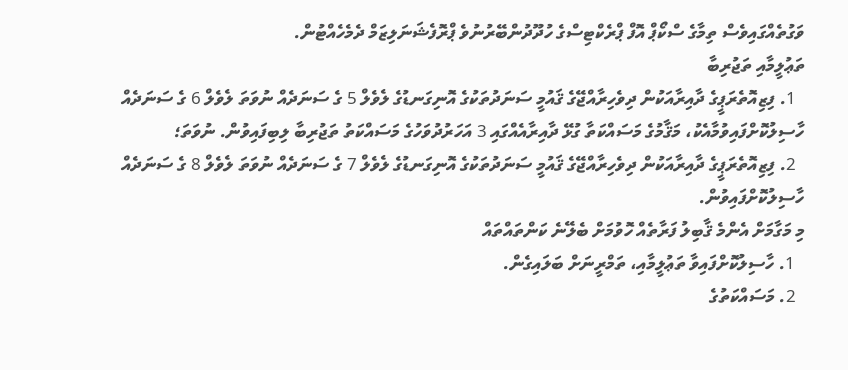ވަގުތެއްގައިވެސް ތިމާގެ ސްކޯޕް އޮފް ޕްރެކްޓިސްގެ ހުދޫދުންބޭރުނުވެ ޕްރޮފެޝަނަލިޒަމް ދެމެހެއްޓުން.
ތަޢުލީމާއި ތަޖުރިބާ
  1. ފިޒިއޮތެރަޕީގެ ދާއިރާއަކުން ދިވެހިރާއްޖޭގެ ޤައުމީ ސަނަދުތަކުގެ އޮނިގަނޑުގެ ލެވެލް 5 ގެ ސަނަދެއް ނުވަތަ ލެވެލް 6 ގެ ސަނަދެއް ހާސިލުކޮށްފައިވުމާއެކު، މަޤާމުގެ މަސައްކަތާ ގުޅޭ ދާއިރާއެއްގައި 3 އަހަރުދުވަހުގެ މަސައްކަތު ތަޖުރިބާ ލިބިފައިވުން. ނުވަތަ؛
  2. ފިޒިއޮތެރަޕީގެ ދާއިރާއަކުން ދިވެހިރާއްޖޭގެ ޤައުމީ ސަނަދުތަކުގެ އޮނިގަނޑުގެ ލެވެލް 7 ގެ ސަނަދެއް ނުވަތަ ލެވެލް 8 ގެ ސަނަދެއް ހާސިލުކޮށްފައިވުން.
މި މަގާމަށް އެންމެ ޤާބިލު ފަރާތެއް ހޮވުމަށް ބެލޭނެ ކަންތައްތައް
  1. ހާސިލުކޮށްފައިވާ ތަޢުލީމާއި، ތަމްރީނަށް ބަލައިގެން.
  2. މަސައްކަތުގެ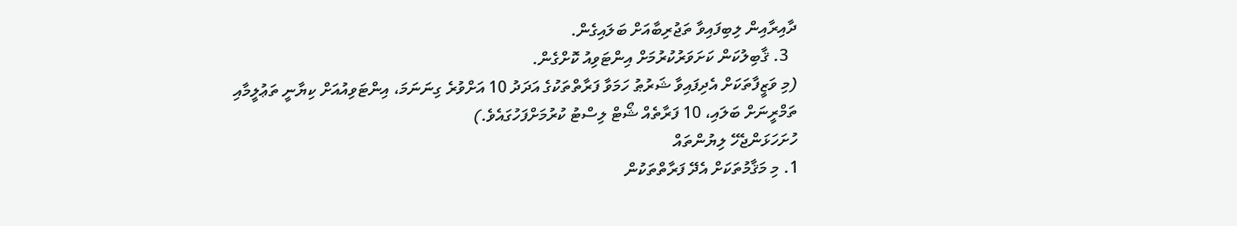ދާއިރާއިން ލިބިފައިވާ ތަޖުރިބާއަށް ބަލައިގެން.
  3. ޤާބިލުކަން ކަށަވަރުކުރުމަށް އިންޓަވިއު ކޮށްގެން.
(މި ވަޒީފާތަކަށް އެދިފައިވާ ޝަރުޠު ހަމަވާ ފަރާތްތަކުގެ އަދަދު 10 އަށްވުރެ ގިނަނަމަ، އިންޓަވިއުއަށް ކިޔާނީ ތަޢުލީމާއި ތަމްރީނަށް ބަލައި، 10 ފަރާތެއް ޝޯޓް ލިސްޓު ކުރުމަށްފަހުގައެވެ.)
ހުށަހަޅަންޖެހޭ ލިޔުންތައް
1. މި މަޤާމުތަކަށް އެދޭ ފަރާތްތަކުން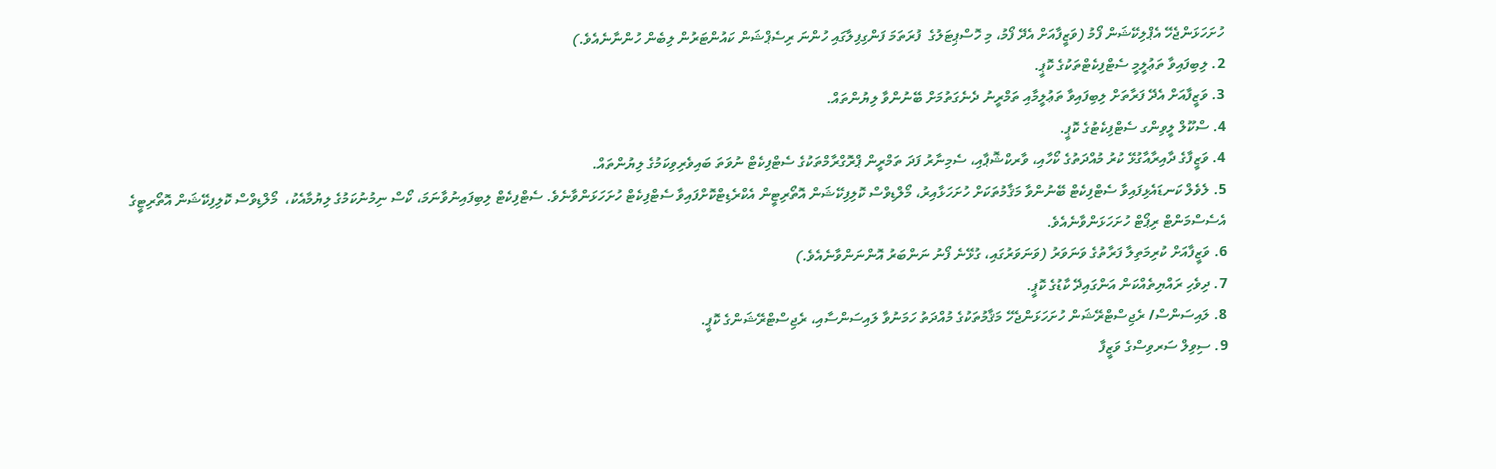ހުށަހަޅަންޖެހޭ އެޕްލިކޭޝަން ފޯމު (ވަޒީފާއަށް އެދޭ ފޯމު، މި ހޮސްޕިޓަލުގެ  ފުރަތަމަ ފަންގިފިލާގައި ހުންނަ ރިސެޕްޝަން ކައުންޓަރުން ލިބެން ހުންނާނެއެވެ.)
2. ލިބިފައިވާ ތަޢުލީމީ ސެޓްފިކެޓްތަކުގެ ކޮޕީ.
3. ވަޒީފާއަށް އެދޭ ފަރާތަށް ލިބިފައިވާ ތަޢުލީމާއި ތަމްރީނު ދެނެގަތުމަށް ބޭނުންވާ ލިޔުންތައް.
4. ސްކޫލް ލީވިންގ ސެޓްފިކެޓުގެ ކޮޕީ.
4. ވަޒީފާގެ ދާއިރާއާގުޅޭ ކުރު މުއްދަތުގެ ކޯހާއި، ވާރކްޝޮޕާއި، ސެމިނާރު ފަދަ ތަމްރީން ޕްރޮގްރާމްތަކުގެ ސެޓްފިކެޓް ނުވަތަ ބައިވެރިވިކަމުގެ ލިޔުންތައް.
5. ލެވެލް ކަނޑައެޅިފައިވާ ސެޓްފިކެޓް ބޭނުންވާ މަޤާމުތަކަށް ހުށަހަޅާއިރު، މޯލްޑިވްސް ކޮލިފިކޭޝަން އޮތޯރިޓީން އެކްރެޑިޓްކޮށްފައިވާ ސެޓްފިކެޓް ހުށަހަޅަންވާނެވެ. ސެޓްފިކެޓް ލިބިފައިނުވާނަމަ، ކޯސް ނިމުނުކަމުގެ ލިޔުމާއެކު،  މޯލްޑިވްސް ކޮލިފިކޭޝަން އޮތޯރިޓީގެ އެސެސްމަންޓް ރިޕޯޓް ހުށަހަޅަންވާނެއެވެ.
6. ވަޒީފާއަށް ކުރިމަތިލާ ފަރާތުގެ ވަނަވަރު (ވަނަވަރުގައި، ގުޅޭނެ ފޯނު ނަންބަރު އޮންނަންވާނެއެވެ.)
7. ދިވެހި ރައްޔިތެއްކަން އަންގައިދޭ ކާޑުގެ ކޮޕީ.
8. ލައިސަންސް/ ރެޖިސްޓްރޭޝަން ހުށަހަޅަންޖެހޭ މަޤާމުތަކުގެ މުއްދަތު ހަމަނުވާ ލައިސަންސާއި، ރެޖިސްޓްރޭޝަންގެ ކޮޕީ.
9. ސިވިލް ސަރވިސްގެ ވަޒީފާ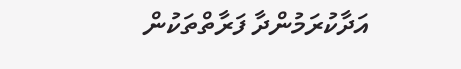އަދާކުރަމުންދާ ފަރާތްތަކުން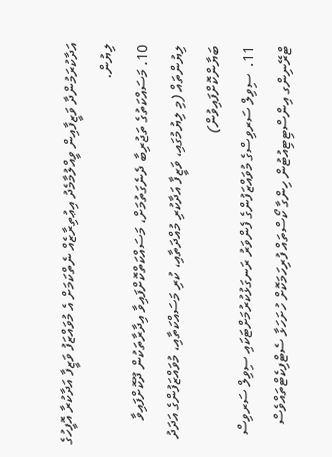އަދާކުރަމުންދާ ވަޒީފާއިން ވީއްލުމާމެދު އިޢުތިރާޒެއް ނެތްކަމަށް އެ މުވައްޒަފު ވަޒީފާ އަދާކުރާ އޮފީހުގެ ލިޔުން.
10. މަސައްކަތުގެ ތަޖުރިބާ ދެނެގަތުމަށް، މަސައްކަތްކޮށްފައިވާ އިދާރާތަކުން ދޫކޮށްފައިވާ ލިޔުންތައް (މި ލިޔުމުގައި، ވަޒީފާ އަދާކުރި މުއްދަތާއި، ކުރި މަސައްކަތާއި، މުވައްޒަފުންގެ އަދަދު ބަޔާންކޮށްފައިވުން)
11.  ސިވިލް ސަރވިސްގެ މުވައްޒަފުންގެ ފެންވަރު ރަނގަޅުކުރުމަށްޓަކައި ސިވިލް ސަރވިސް ޓްރޭނިންގ އިންސްޓިޓިއުޓުން ހިންގާ ކޯސްތައް ފުރިހަމަކޮށް ހުށަހަޅާ ސެޓްފިކެޓްތައްވެސް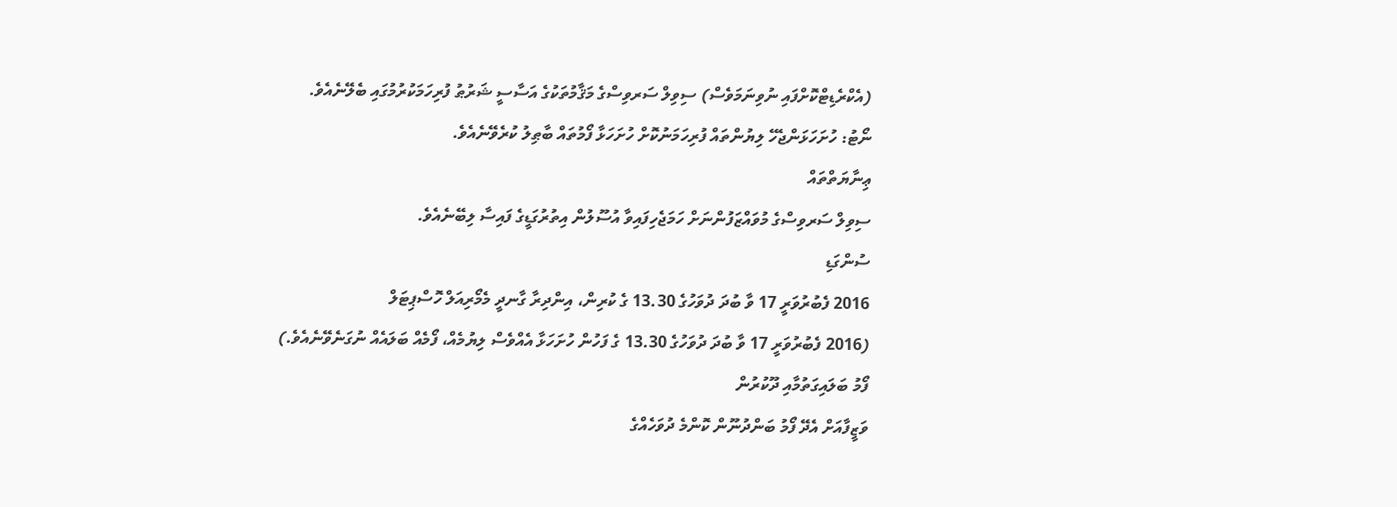(އެކްރެޑިޓްކޮށްފައި ނުވިނަމަވެސް) ސިވިލް ސަރވިސްގެ މަޤާމުތަކުގެ އަސާސީ ޝަރުޠު ފުރިހަމަކުރުމުގައި ބެލޭނެއެވެ.
ނޯޓު: ހުށަހަޅަންޖެހޭ ލިޔުންތައް ފުރިހަމަނުކޮށް ހުށަހަޅާ ފޯމުތައް ބާޠިލު ކުރެވޭނެއެވެ.
ޢިނާޔަތްތައް
ސިވިލް ސަރވިސްގެ މުވައްޒަފުންނަށް ހަމަޖެހިފައިވާ އުސޫލުން އިތުރުގަޑީގެ ފައިސާ ލިބޭނެއެވެ.
ސުންގަޑި
2016 ފެބުރުވަރީ 17 ވާ ބުދަ ދުވަހުގެ 13.30 ގެ ކުރިން، އިންދިރާ ގާނދީ މެމޯރިއަލް ހޮސްޕިޓަލް
(2016 ފެބުރުވަރީ 17 ވާ ބުދަ ދުވަހުގެ 13.30 ގެ ފަހުން ހުށަހަޅާ އެއްވެސް ލިޔުމެއް، ފޯމެއް ބަލައެއް ނުގަނެވޭނެއެވެ.)
ފޯމު ބަލައިގަތުމާއި ދޫކުރުން
ވަޒީފާއަށް އެދޭ ފޯމު ބަންދުނޫން ކޮންމެ ދުވަހެއްގެ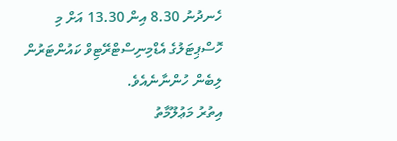ހެނދުނު 8.30 އިން 13.30 އަށް މި ހޮސްޕިޓަލުގެ އެޑްމިނިސްޓްރޭޓިވް ކައުންޓަރުން ލިބެން ހުންނާނެއެވެ.
އިތުރު މަޢުލޫމާތު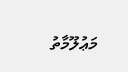މަޢުލޫމާތު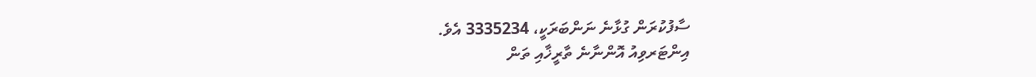ސާފުކުރަން ގުޅާނެ ނަންބަރަކީ، 3335234 އެވެ.
އިންޓަރވިއު އޮންނާނެ ތާރީޚާއި ތަން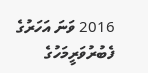2016 ވަނަ އަހަރުގެ ފެބުރުވަރީމަހުގެ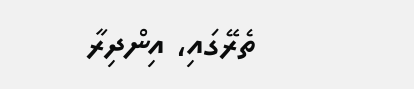ތެރޭގައި، އިންދިރާ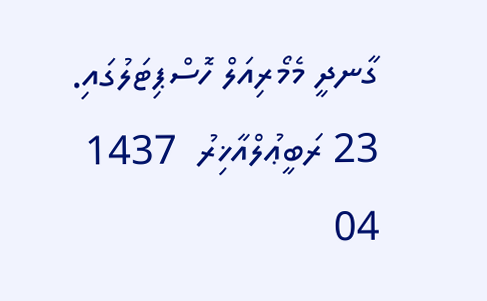ގާނދީ މެމޯރިއަލް ހޮސްޕިޓަލުގައި.
23 ރަބީޢުލްއާޚިރު  1437
04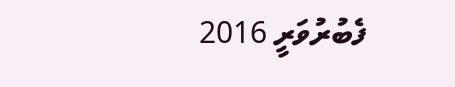ފެބުރުވަރީ 2016